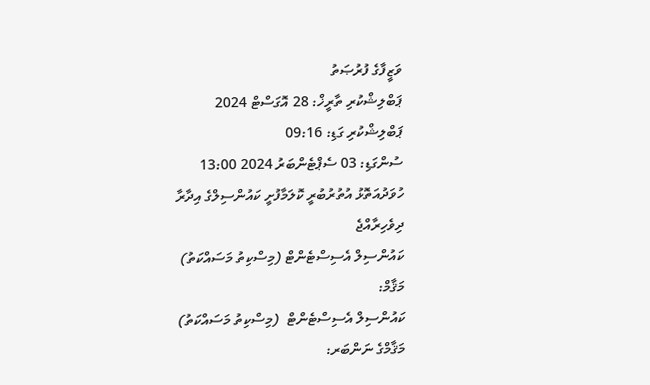ވަޒީފާގެ ފުރުޞަތު
ޕަބްލިޝްކުރި ތާރީޚް: 28 އޮގަސްޓް 2024
ޕަބްލިޝްކުރި ގަޑި: 09:16
ސުންގަޑި: 03 ސެޕްޓެންބަރު 2024 13:00
ހުވަދުއަތޮޅު އުތުރުބުރީ ކޮލަމާފުށީ ކައުންސިލްގެ އިދާރާ
ދިވެހިރާއްޖެ
ކައުންސިލް އެސިސްޓެންޓް (މިސްކިތު މަސައްކަތު)
މަޤާމް:
ކައުންސިލް އެސިސްޓެންޓް  (މިސްކިތު މަސައްކަތު)
މަޤާމްގެ ނަންބަރ: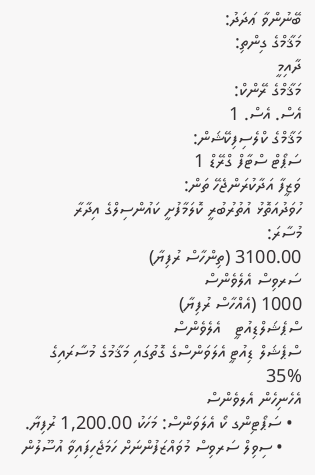ބޭނުންވާ ޢަދަދު:
މަޤާމްގެ ގިންތި:
ދާއިމީ
މަޤާމްގެ ރޭންކް:
އެސް. އެސް. 1
މަޤާމްގެ ކްލެސިފިކޭޝަން:
ސަޕޯޓް ސްޓާފް ގްރޭޑް 1
ވަޒީފާ އަދާކުރަންޖެހޭ ތަން:
ހުވަދުއަތޮޅު އުތުރުބުރީ ކޮލަމާފުށީ ކައުންސިލްގެ އިދާރާ
މުސާރަ:
3100.00 (ތިންހާސް ރުފިޔާ)
ސަރވިސް އެލެވެންސް
1000 (އެއްހާސް ރުފިޔާ)
ސްޕެޝަލްޑިއުޓީ   އެލެވެންސް
ސްޕެޝަލް ޑިއުޓީ އެލަވަންސްގެ ގޮތުގައި މަޤާމުގެ މުސާރައިގެ %35
އެހެނިހެން އެލވެންސް
  • ސަޕޯޓިންގ ކޯ އެލަވަންސް: މަހަކު 1,200.00 ރުފިޔާ.
    • ސިވިލް ސަރވިސް މުވައްޒަފުންނަށް ހަމަޖެހިފައިވާ އުސޫލުން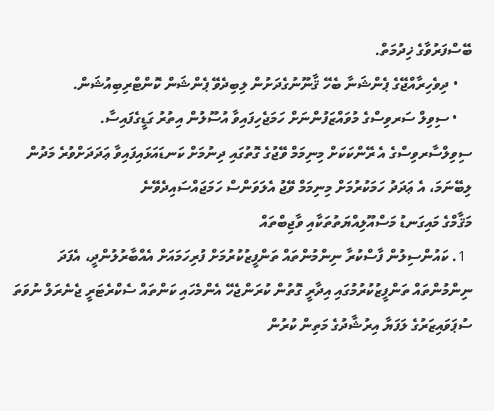ބޭސްފަރުވާގެ ޚިދުމަތް.
    • ދިވެހިރާއްޖޭގެ ޕެންޝަނާ ބެހޭ ޤާނޫނުގެދަށުން ލިބިދެވޭ ޕެންޝަން ކޮންޓްރިބިއުޝަން.
    • ސިވިލް ސަރވިސްގެ މުވައްޒަފުންނަށް ހަމަޖެހިފައިވާ އުސޫލުން އިތުރު ގަޑީގެފައިސާ.
ސިވިލްސާރވިސްގެ އެ ރޭންކަކަށް މިނިމަމް ވޭޖުގެ ގޮތުގައި ދިނުމަށް ކަނޑައަޅައިފައިވާ ޢަދަދަށްވުރެ މަދުން ލިބޭނަމަ، އެ ޢަދަދު ހަމަކުރުމަށް މިނިމަމް ވޭޖު އެލަވަންސް ހަމަޖައްސައިދެވޭނެ
މަޤާމްގެ މައިގަނޑު މަސްއޫލިއްޔަތުތަކާއި ވާޖިބްތައް
  1. ކައުންސިލުން ފާސްކުރާ ނިންމުންތައް ތަންފީޒުކުރުމަށް ފުރިހަމައަށް އެއްބާރުލުންދީ، އެފަދަ ނިންމުންތައް ތަންފީޒުކުރުމުގައި އިދާރީ ގޮތުން ކުރަންޖެހޭ އެންމެހައި ކަންތައް ސެކްރެޓަރީ ޖެނެރަލް ނުވަތަ ސުޕަވައިޒަރުގެ ލަފަޔާ އިރުޝާދުގެ މަތިން ކުރުން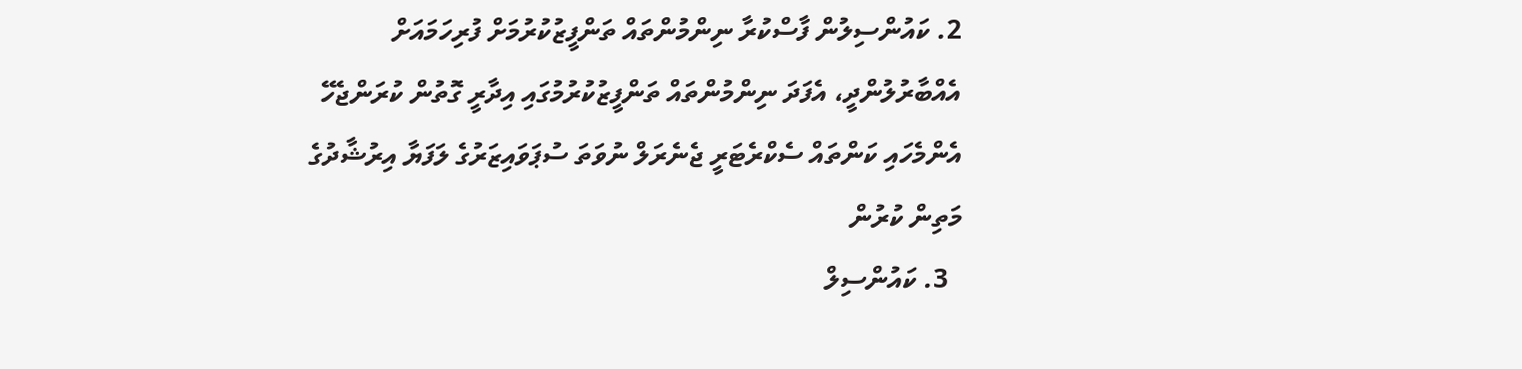2. ކައުންސިލުން ފާސްކުރާ ނިންމުންތައް ތަންފީޒުކުރުމަށް ފުރިހަމައަށް އެއްބާރުލުންދީ، އެފަދަ ނިންމުންތައް ތަންފީޒުކުރުމުގައި އިދާރީ ގޮތުން ކުރަންޖެހޭ އެންމެހައި ކަންތައް ސެކްރެޓަރީ ޖެނެރަލް ނުވަތަ ސުޕަވައިޒަރުގެ ލަފަޔާ އިރުޝާދުގެ މަތިން ކުރުން
  3. ކައުންސިލް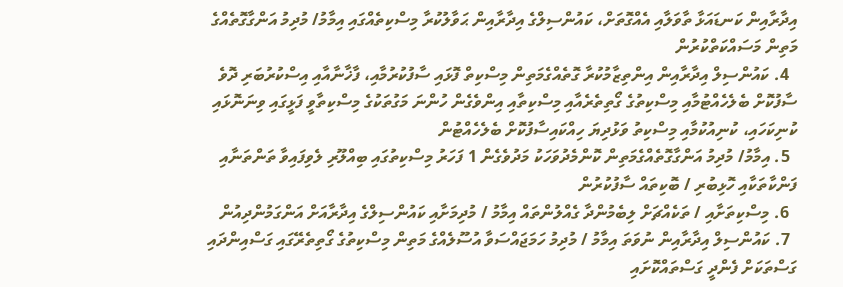އިދާރާއިން ކަނޑައަޅާ ތާވަލާއި އެއްގޮތަށް، ކައުންސިލްގެ އިދާރާއިން ޙަވާލުކުރާ މިސްކިތެއްގައި އިމާމު/ މުދިމު އަންގާގޮތެއްގެ މަތިން މަސައްކަތްކުރުން
  4. ކައުންސިލް އިދާރާއިން އިންތިޒާމުކުރާ ގޮތެއްގެމަތިން މިސްކިތް ފޮޅައި ސާފުކުރުމާއި، ފާޚާނާއާއި އިސްކުރުބަރި ދޮވެ ސާފުކޮށް ބެލެހެއްޓުމާއި މިސްކިތުގެ ގޯތިތެރެއާއި މިސްކިތާއި އިންވެގެން ހުންނަ މަގުތަކުގެ މިސްކިތާވީ ފަޅީގައި ވިނަނޮޅައި ކުނިކަހައި، ކުނިއުކުމާއި މިސްކިތު ވަޅުދިޔަ ހިއްކައިސާފުކޮށް ބެލެހެއްޓުން
  5. އިމާމު/ މުދިމު އަންގާގޮތެއްގެމަތިން ކޮންމެދުވަހަކު މަދުވެގެން 1 ފަހަރު މިސްކިތުގައި ބިއްލޫރި ލެވިފައިވާ ތަންތަނާއި ފަންކާތަކާއި ހޮޅިބުރި / ބޮކިތައް ސާފުކުރުން
  6. މިސްކިތަށާއި / ތަކެއްޗަށް ލިބެމުންދާ ގެއްލުންތައް އިމާމު / މުދިމަށާއި ކައުންސިލްގެ އިދާރާއަށް އަންގަމުންދިއުން
  7. ކައުންސިލް އިދާރާއިން ނުވަތަ އިމާމު / މުދިމު ހަމަޖައްސަވާ އުސޫލެއްގެ މަތިން މިސްކިތުގެ ގޯތިތެރޭގައި ގަސްއިންދައި ގަސްތަކަށް ފެންދީ ގަސްތައްކޮށައި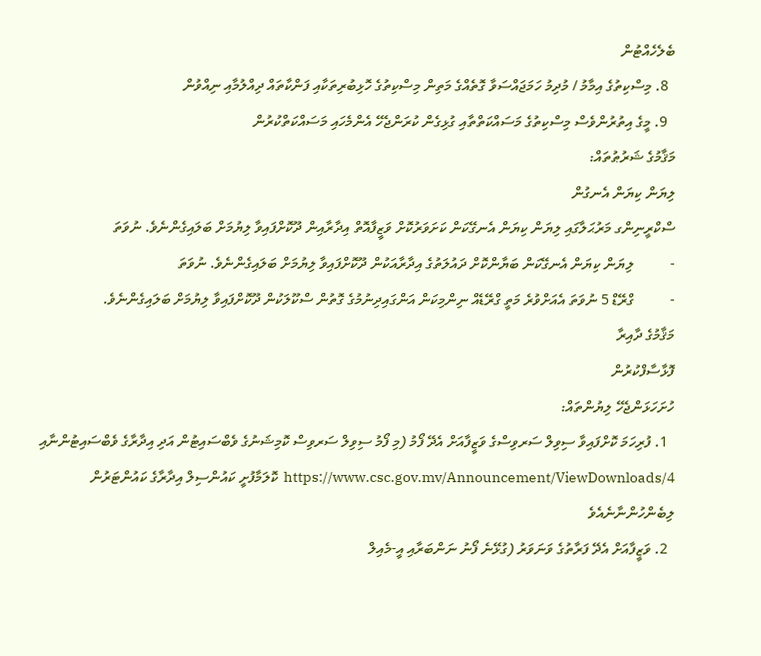ބެލެހެއްޓުން
  8. މިސްކިތުގެ އިމާމު / މުދިމު ހަމަޖައްސަވާ ގޮތެއްގެ މަތިން މިސްކިތުގެ ހޮޅިބުރިތަކާއި ފަންކާތައް ދިއްލުމާއި ނިއްވުން
  9. މީގެ އިތުރުންވެސް މިސްކިތުގެ މަސައްކަތްތާއި ގުޅިގެން ކުރަންޖެހޭ އެންމެހައި މަސައްކަތްކުރުން
މަޤާމުގެ ޝަރުޠުތައް:
ލިޔަން ކިޔަން އެނގުން
ސްކްރީނިންގ މަރުޙަލާގައި ލިޔަން ކިޔަން އެނގޭކަން ކަށަވަރުކޮށް ވަޒީފާއޮތް އިދާރާއިން ދޫކޮށްފައިވާ ލިޔުމަށް ބަލައިގެންނެވެ. ނުވަތަ
-          ލިޔަން ކިޔަން އެނގޭކަން ބަޔާންކޮށް ދައުލަތުގެ އިދާރާއަކުން ދޫކޮށްފައިވާ ލިޔުމަށް ބަލައިގެންނެވެ. ނުވަތަ
-          ގްރޭޑް 5 ނުވަތަ އެއަށްވުރެ މަތީ ގްރޭޑެއް ނިންމިކަން އަންގައިދިނުމުގެ ގޮތުން ސްކޫލަކުން ދޫކޮށްފައިވާ ލިޔުމަށް ބަލައިގެންނެވެ.
މަޤާމުގެ ދާއިރާ
ފޮޅާސާފްކުރުން
ހުށަހަޅަންޖެހޭ ލިޔުންތައް:
  1. ފުރިހަމަ ކޮށްފައިވާ ސިވިލް ސަރވިސްގެ ވަޒީފާއަށް އެދޭ ފޯމު (މި ފޯމު ސިވިލް ސަރވިސް ކޮމިޝަނުގެ ވެބްސައިޓުން އަދި އިދާރާގެ ވެބްސައިޓުންނާއި https://www.csc.gov.mv/Announcement/ViewDownloads/4  ކޮލަމާފުށީ ކައުންސިލް އިދާރާގެ ކައުންޓަރުން ލިބެންހުންނާނެއެވެ
  2. ވަޒީފާއަށް އެދޭ ފަރާތުގެ ވަނަވަރު (ގުޅޭނެ ފޯނު ނަންބަރާއި އީ-މެއިލް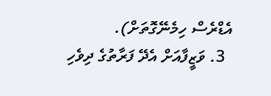އެޑްރެސް ހިމެނޭގޮތަށް).
  3. ވަޒީފާއަށް އެދޭ ފަރާތުގެ ދިވެހި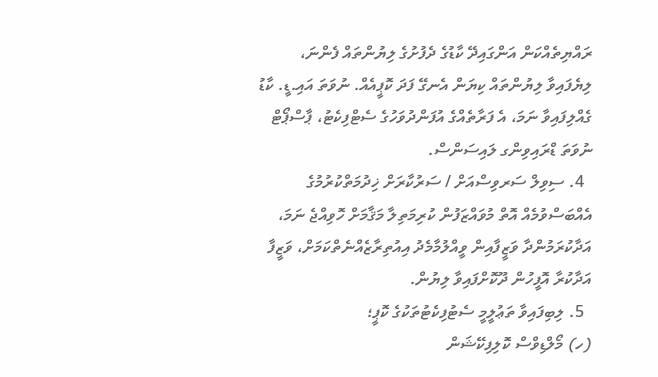ރައްޔިތެއްކަން އަންގައިދޭ ކާޑުގެ ދެފުށުގެ ލިޔުންތައް ފެންނަ، ލިޔެފައިވާ ލިޔުންތައް ކިޔަން އެނގޭ ފަދަ ކޮޕީއެއް. ނުވަތަ އައި.ޑީ. ކާޑު ގެއްލިފައިވާ ނަމަ، އެ ފަރާތެއްގެ އުފަންދުވަހުގެ ސެޓްފިކެޓު، ޕާސްޕޯޓް ނުވަތަ ޑްރައިވިންގ ލައިސަންސް.
  4. ސިވިލް ސަރވިސްއަށް / ސަރުކާރަށް ޚިދުމަތްކުރުމުގެ އެއްބަސްވުމެއް އޮތް މުވައްޒަފުން ކުރިމަތިލާ މަޤާމަށް ހޮވިއްޖެ ނަމަ، އަދާކުރަމުންދާ ވަޒީފާއިން ވީއްލުމާމެދު އިއުތިރާޒެއްނެތްކަމަށް، ވަޒީފާ އަދާކުރާ އޮފީހުން ދޫކޮށްފައިވާ ލިޔުން.
  5. ލިބިފައިވާ ތަޢުލީމީ ސެޓުފިކެޓުތަކުގެ ކޮޕީ؛
(ހ) މޯލްޑިވްސް ކޮލިފިކޭޝަން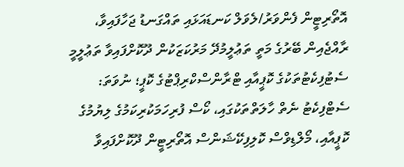އޮތޯރިޓީން ފެންވަރު/ލެވަލް ކަނޑައަޅައި ތައްގަނޑު ޖަހާފައިވާ، ރާއްޖެއިން ބޭރުގެ މަތީ ތަޢުލީމުދޭ މަރުކަޒަކުން ދޫކޮށްފައިވާ ތަޢުލީމީ ސެޓުފިކެޓުތަކުގެ ކޮޕީއާއި ޓްރާންސްކްރިޕްޓުގެ ކޮޕީ؛ ނުވަތަ: ސެޓްފިކެޓު ނެތް ހާލަތްތަކުގައި، ކޯސް ފުރިހަމަކުރިކަމުގެ ލިޔުމުގެ ކޮޕީއާއި، މޯލްޑިވްސް ކޮލިފިކޭޝަންސް އޮތޯރިޓީން ދޫކޮށްފައިވާ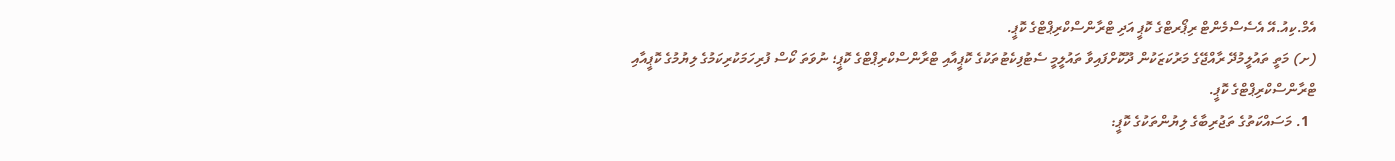އެމް.ކިއު.އޭ އެސެސްމެންޓް ރިޕޯރޓްގެ ކޮޕީ އަދި ޓްރާންސްކްރިޕްޓްގެ ކޮޕީ.
(ށ) މަތީ ތައުލީމުދޭ ރާއްޖޭގެ މަރުކަޒަކުން ދޫކޮށްފައިވާ ތައުލީމީ ސެޓުފިކެޓުތަކުގެ ކޮޕީއާއި ޓްރާންސްކްރިޕްޓްގެ ކޮޕީ؛ ނުވަތަ ކޯސް ފުރިހަމަކުރިކަމުގެ ލިޔުމުގެ ކޮޕީއާއި ޓްރާންސްކްރިޕްޓްގެ ކޮޕީ.
  1. މަސައްކަތުގެ ތަޖުރިބާގެ ލިޔުންތަކުގެ ކޮޕީ: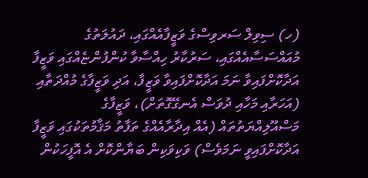(ހ) ސިވިލް ސަރވިސްގެ ވަޒީފާއެއްގައި، ދައުލަތުގެ މުއައްސަސާއެއްގައި، ސަރުކާރު ހިއްސާވާ ކުންފުންޏެއްގައި ވަޒީފާ އަދާކޮށްފައިވާ ނަމަ އަދާކޮށްފައިވާ ވަޒީފާ، އަދި ވަޒީފާގެ މުއްދަތާއި (އަހަރާއި މަހާއި ދުވަސް އެނގޭގޮތަށް)، ވަޒީފާގެ މަސްއޫލިއްޔަތުތައް (އެއް އިދާރާއެއްގެ ތަފާތު މަޤާމުތަކުގައި ވަޒީފާ އަދާކޮށްފައިވީ ނަމަވެސް) ވަކިވަކިން ބަޔާންކޮށް އެ އޮފީހަކުން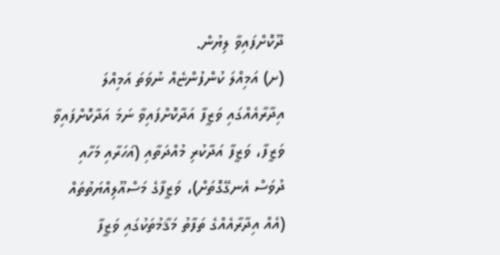ދޫކޮށްފައިވާ ލިޔުން.
(ށ) އަމިއްލަ ކުންފުންޏެއް ނުވަތަ އަމިއްލަ އިދާރާއެއްގައި ވަޒީފާ އަދާކޮށްފައިވާ ނަމަ އަދާކޮށްފައިވާ ވަޒީފާ، ވަޒީފާ އަދާކުރި މުއްދަތާއި (އަހަރާއި މަހާއި ދުވަސް އެނގޭގޮތަށް)، ވަޒީފާގެ މަސްއޫލިއްޔަތުތައް (އެއް އިދާރާއެއްގެ ތަފާތު މަޤާމުތަކުގައި ވަޒީފާ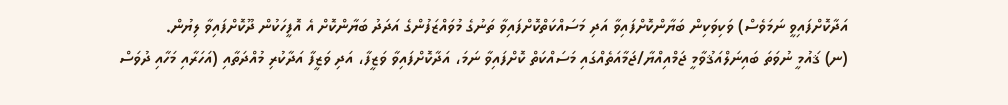އަދާކޮށްފައިވީ ނަމަވެސް) ވަކިވަކިން ބަޔާންކޮށްފައިވާ އަދި މަސައްކަތްކޮށްފައިވާ ތަނުގެ މުވައްޒަފުންގެ އަދަދު ބަޔާންކޮށް އެ އޮފީހަކުން ދޫކޮށްފައިވާ ލިޔުން.
(ނ) ޤައުމީ ނުވަތަ ބައިނަލްއަޤުވާމީ ޖަމްއިއްޔާ/ޖަމާއަތެއްގައި މަސައްކަތް ކޮށްފައިވާ ނަމަ، އަދާކޮށްފައިވާ ވަޒީފާ، އަދި ވަޒީފާ އަދާކުރި މުއްދަތާއި (އަހަރާއި މަހާއި ދުވަސް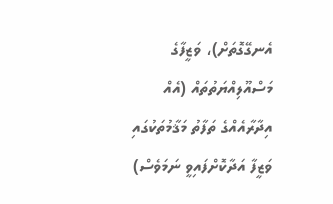އެނގޭގޮތަށް)، ވަޒީފާގެ މަސްއޫލިއްޔަތުތައް (އެއް އިދާރާއެއްގެ ތަފާތު މަޤާމުތަކުގައި ވަޒީފާ އަދާކޮށްފައިވީ ނަމަވެސް)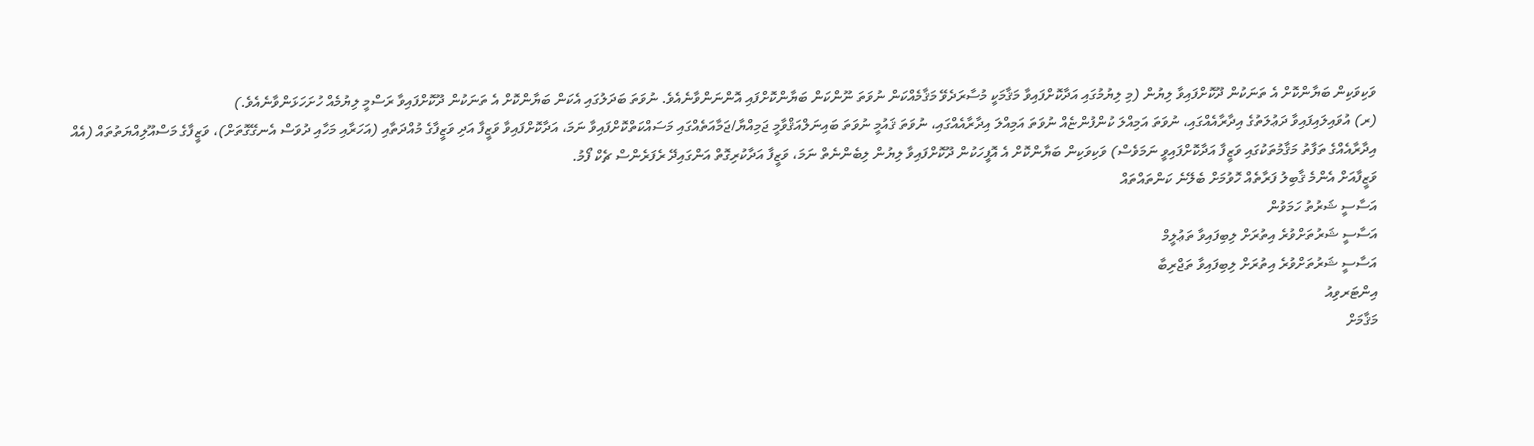ވަކިވަކިން ބަޔާންކޮށް އެ ތަނަކުން ދޫކޮށްފައިވާ ލިޔުން (މި ލިޔުމުގައި އަދާކޮށްފައިވާ މަޤާމަކީ މުސާރަދެވޭ މަޤާމެއްކަން ނުވަތަ ނޫންކަން ބަޔާންކޮށްފައި އޮންނަންވާނެއެވެ. ނުވަތަ ބަދަލުގައި އެކަން ބަޔާންކޮށް އެ ތަނަކުން ދޫކޮށްފައިވާ ރަސްމީ ލިޔުމެއް ހުށަހަޅަންވާނެއެވެ.)
(ރ) އުވައިލައިފައިވާ ދަޢުލަތުގެ އިދާރާއެއްގައި، ނުވަތަ އަމިއްލަ ކުންފުންޏެއް ނުވަތަ އަމިއްލަ އިދާރާއެއްގައި، ނުވަތަ ޤައުމީ ނުވަތަ ބައިނަލްއަޤްވާމީ ޖަމިއްޔާ/ޖަމާއަތެއްގައި މަސައްކަތްކޮށްފައިވާ ނަމަ، އަދާކޮށްފައިވާ ވަޒީފާ އަދި ވަޒީފާގެ މުއްދަތާއި (އަހަރާއި މަހާއި ދުވަސް އެނގޭގޮތަށް)، ވަޒީފާގެ މަސްއޫލިއްޔަތުތައް (އެއް އިދާރާއެއްގެ ތަފާތު މަޤާމުތަކުގައި ވަޒީފާ އަދާކޮށްފައިވީ ނަމަވެސް) ވަކިވަކިން ބަޔާންކޮށް އެ އޮފީހަކުން ދޫކޮށްފައިވާ ލިޔުން ލިބެންނެތް ނަމަ، ވަޒީފާ އަދާކުރިގޮތް އަންގައިދޭ ރެފަރެންސް ޗެކް ފޯމު.
ވަޒީފާއަށް އެންމެ ޤާބިލު ފަރާތެއް ހޮވުމަށް ބެލޭނެ ކަންތައްތައް
އަސާސީ ޝަރުތު ހަމަވުން
އަސާސީ ޝަރުތަށްވުރެ އިތުރަށް ލިބިފައިވާ ތަޢުލީމް
އަސާސީ ޝަރުތަށްވުރެ އިތުރަށް ލިބިފައިވާ ތަޖްރިބާ
އިންޓަރވިއު
މަޤާމަށް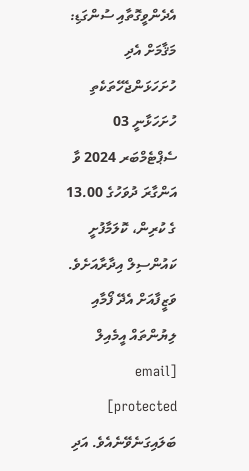އެދެންވީގޮތާއި ސުންގަޑި:
މަޤާމަށް އެދި ހުށަހަޅަންޖެހޭތަކެތި ހުށަހަޅާނީ 03 ސެޕްޓެމްބަރ 2024 ވާ އަންގާރަ ދުވަހުގެ 13.00 ގެ ކުރިން، ކޮލަމާފުށީ ކައުންސިލް އިދާރާއަށެވެ. ވަޒީފާއަށް އެދޭ ފޯމާއި ލިޔުންތައް އީމެއިލް [email protected] ބަލައިގަނެވޭނެއެވެ. އަދި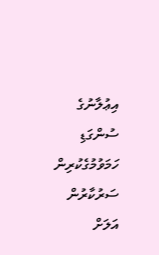އިޢުލާނުގެ ސުންގަޑި ހަމަވުމުގެކުރިން ސަރުކާރުން އަލަށް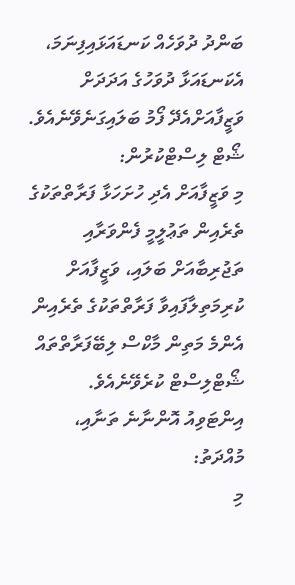ބަންދު ދުވަހެއް ކަނޑައަޅައިފިނަމަ، އެކަނޑައަޅާ ދުވަހުގެ އަދަދަށް ވަޒީފާއަށްއެދޭ ފޯމު ބަލައިގަނެވޭނެއެވެ.
ޝޯޓް ލިސްޓްކުރުން:
މި ވަޒީފާއަށް އެދި ހުށަހަޅާ ފަރާތްތަކުގެ ތެރެއިން ތަޢުލީމީ ފެންވަރާއި ތަޖުރިބާއަށް ބަލައި، ވަޒީފާއަށް ކުރިމަތިލާފައިވާ ފަރާތްތަކުގެ ތެރެއިން އެންމެ މަތިން މާކްސް ލިބޭފަރާތްތައް ޝޯޓްލިސްޓް ކުރެވޭނެއެވެ.
އިންޓަވިއު އޮންނާނެ ތަނާއި، މުއްދަތު:
މި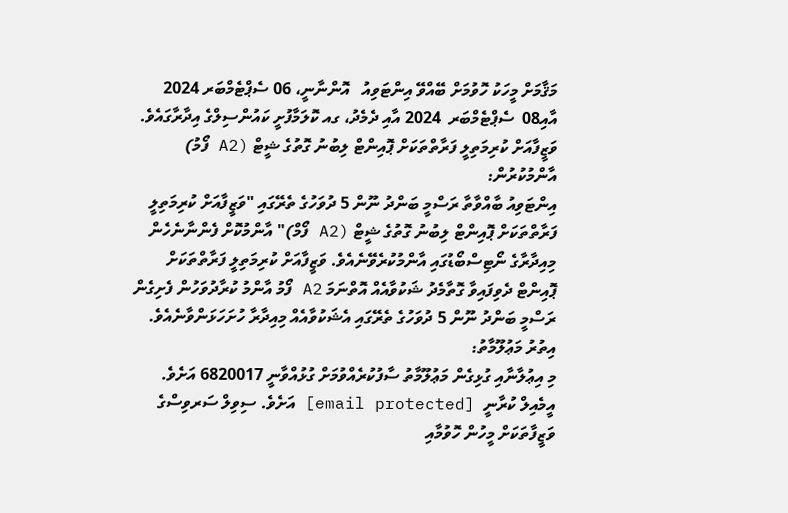މަޤާމަށް މީހަކު ހޮވުމަށް ބޭއްވޭ އިންޓަވިއު   އޮންނާނީ، 06 ސެޕްޓެމްބަރ 2024 އާއި08  ސެޕްޓެމްބަރ  2024 އާއި ދެމެދު، ގއ ކޮލަމާފުށީ ކައުންސިލްގެ އިދާރާގައެވެ.
ވަޒީފާއަށް ކުރިމަތިލީ ފަރާތްތަކަށް ޕޮއިންޓް ލިބުނު ގޮތުގެ ޝީޓް (A2 ފޯމު) އާންމުކުރުން:
އިންޓަވިއު ބާއްވާތާ ރަސްމީ ބަންދު ނޫން 5 ދުވަހުގެ ތެރޭގައި "ވަޒީފާއަށް ކުރިމަތިލީ ފަރާތްތަކަށް ޕޮއިންޓް ލިބުނު ގޮތުގެ ޝީޓް (A2 ފޯމް)" އާންމުކޮށް ފެންނާނެހެން މިއިދާރާގެ ނޯޓިސްބޯޑުގައި އާންމުކުރެވޭނެއެވެ. ވަޒީފާއަށް ކުރިމަތިލީ ފަރާތްތަކަށް ޕޮއިންޓް ދެވިފައިވާ ގޮތާމެދު ޝަކުވާއެއް އޮތްނަމަ A2 ފޯމު އާންމު ކުރާދުވަހުން ފެށިގެން ރަސްމީ ބަންދު ނޫން 5 ދުވަހުގެ ތެރޭގައި އެޝަކުވާއެއް މިއިދާރާ ހުށަހަޅަންވާނެއެވެ.
އިތުރު މަޢުލޫމާތު:
މި އިޢުލާނާއި ގުޅިގެން މަޢުލޫމާތު ސާފުކުރެއްވުމަށް ގުޅުއްވާނީ 6820017 އަށެވެ. އީމެއިލް ކުރާނީ  [email protected] އަށެވެ. ސިވިލް ސަރވިސްގެ ވަޒީފާތަކަށް މީހުން ހޮވުމާއި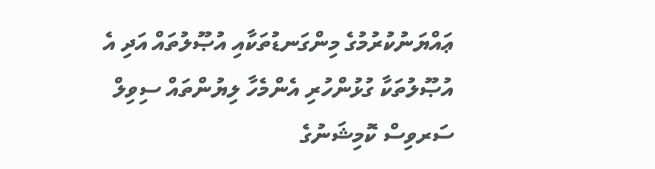ޢައްޔަނުކުރުމުގެ މިންގަނޑުތަކާއި އުޞޫލުތައް އަދި އެ އުޞޫލުތަކާ ގުޅުންހުރި އެންމެހާ ލިޔުންތައް ސިވިލް ސަރވިސް ކޮމިޝަނުގެ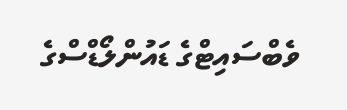ވެބްސައިޓްގެ ޑައުންލޯޑްސްގެ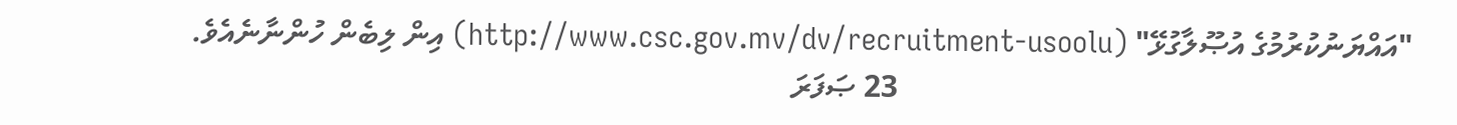"އައްޔަނުކުރުމުގެ އުޞޫލާގުޅޭ" (http://www.csc.gov.mv/dv/recruitment-usoolu) އިން ލިބެން ހުންނާނެއެވެ.
                                                                  23 ޞަފަރަ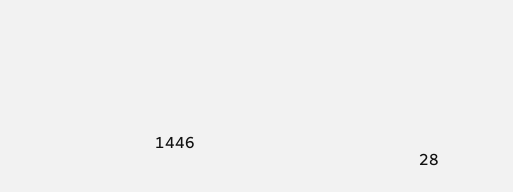1446
                                                                  28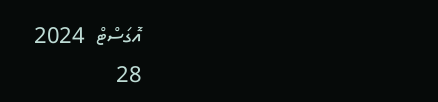އޮގަސްޓް  2024
28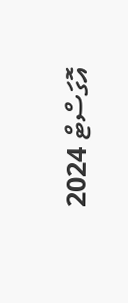އޮގަސްޓް 2024